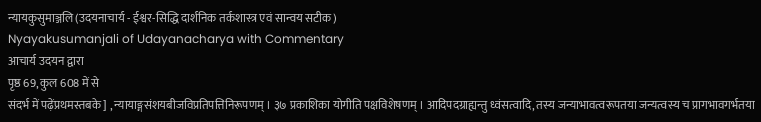न्यायकुसुमाञ्जलि (उदयनाचार्य - ईश्वर-सिद्धि दार्शनिक तर्कशास्त्र एवं सान्वय सटीक)
Nyayakusumanjali of Udayanacharya with Commentary
आचार्य उदयन द्वारा
पृष्ठ 69, कुल 608 में से
संदर्भ में पढ़ेंप्रथमस्तबके ] , न्यायाङ्गसंशयबीजविप्रतिपत्तिनिरूपणम् । ३७ प्रकाशिका योगीति पक्षविशेषणम् । आदिपदग्राह्यन्तु ध्वंसत्वादि, तस्य जन्याभावत्वरूपतया जन्यत्वस्य च प्रागभावगर्भतया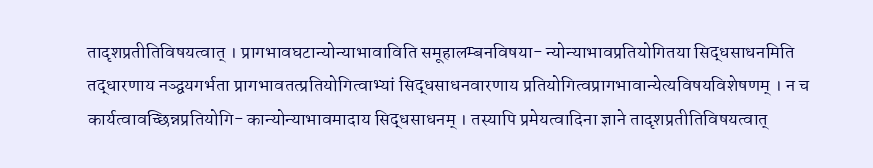तादृशप्रतीतिविषयत्वात् । प्रागभावघटान्योन्याभावाविति समूहालम्बनविषया- न्योन्याभावप्रतियोगितया सिद्धसाधनमिति तद्धारणाय नञ्द्वयगर्भता प्रागभावतत्प्रतियोगित्वाभ्यां सिद्धसाधनवारणाय प्रतियोगित्वप्रागभावान्येत्यविषयविशेषणम् । न च कार्यत्वावच्छिन्नप्रतियोगि- कान्योन्याभावमादाय सिद्धसाधनम् । तस्यापि प्रमेयत्वादिना ज्ञाने तादृशप्रतीतिविषयत्वात्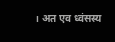। अत एव ध्वंसस्य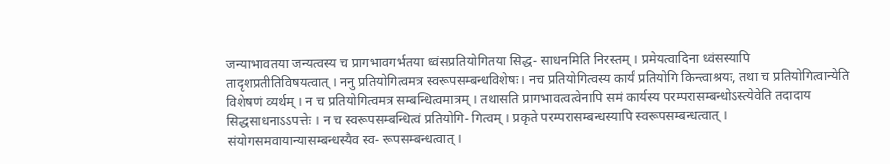जन्याभावतया जन्यत्वस्य च प्रागभावगर्भतया ध्वंसप्रतियोगितया सिद्ध- साधनमिति निरस्तम् । प्रमेयत्वादिना ध्वंसस्यापि तादृशप्रतीतिविषयत्वात् । ननु प्रतियोगित्वमत्र स्वरूपसम्बन्धविशेषः। नच प्रतियोगित्वस्य कार्यं प्रतियोगि किन्त्वाश्रयः, तथा च प्रतियोगित्वान्येति विशेषणं व्यर्थम् । न च प्रतियोगित्वमत्र सम्बन्धित्वमात्रम् । तथासति प्रागभावत्वत्वेनापि समं कार्यस्य परम्परासम्बन्धोऽस्त्येवेति तदादाय सिद्धसाधनाऽऽपत्तेः । न च स्वरूपसम्बन्धित्वं प्रतियोगि- गित्वम् । प्रकृते परम्परासम्बन्धस्यापि स्वरूपसम्बन्धत्वात् । संयोगसमवायान्यासम्बन्धस्यैव स्व- रूपसम्बन्धत्वात् ।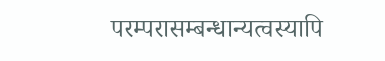परम्परासम्बन्धान्यत्वस्यापि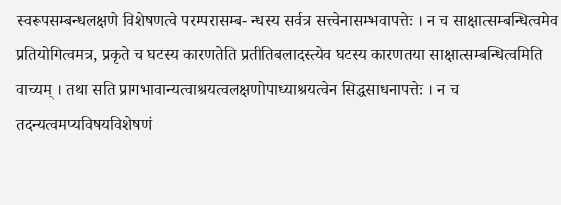स्वरूपसम्बन्धलक्षणे विशेषणत्वे परम्परासम्ब- न्धस्य सर्वत्र सत्त्वेनासम्भवापत्तेः । न च साक्षात्सम्बन्धित्वमेव प्रतियोगित्वमत्र, प्रकृते च घटस्य कारणतेति प्रतीतिबलादस्त्येव घटस्य कारणतया साक्षात्सम्बन्धित्वमिति वाच्यम् । तथा सति प्रागभावान्यत्वाश्रयत्वलक्षणोपाध्याश्रयत्वेन सिद्धसाधनापत्तेः । न च तदन्यत्वमप्यविषयविशेषणं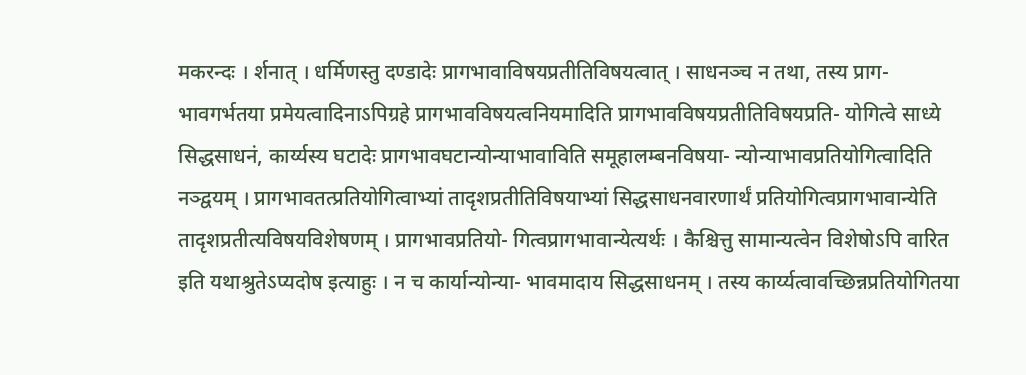मकरन्दः । र्शनात् । धर्मिणस्तु दण्डादेः प्रागभावाविषयप्रतीतिविषयत्वात् । साधनञ्च न तथा, तस्य प्राग- भावगर्भतया प्रमेयत्वादिनाऽपिग्रहे प्रागभावविषयत्वनियमादिति प्रागभावविषयप्रतीतिविषयप्रति- योगित्वे साध्ये सिद्धसाधनं, कार्य्यस्य घटादेः प्रागभावघटान्योन्याभावाविति समूहालम्बनविषया- न्योन्याभावप्रतियोगित्वादिति नञ्द्वयम् । प्रागभावतत्प्रतियोगित्वाभ्यां तादृशप्रतीतिविषयाभ्यां सिद्धसाधनवारणार्थं प्रतियोगित्वप्रागभावान्येति तादृशप्रतीत्यविषयविशेषणम् । प्रागभावप्रतियो- गित्वप्रागभावान्येत्यर्थः । कैश्चित्तु सामान्यत्वेन विशेषोऽपि वारित इति यथाश्रुतेऽप्यदोष इत्याहुः । न च कार्यान्योन्या- भावमादाय सिद्धसाधनम् । तस्य कार्य्यत्वावच्छिन्नप्रतियोगितया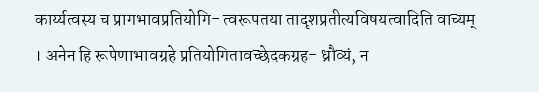कार्य्यत्वस्य च प्रागभावप्रतियोगि- त्वरूपतया तादृशप्रतीत्यविषयत्वादिति वाच्यम् । अनेन हि रूपेणाभावग्रहे प्रतियोगितावच्छेदकग्रह- ध्रौव्यं, न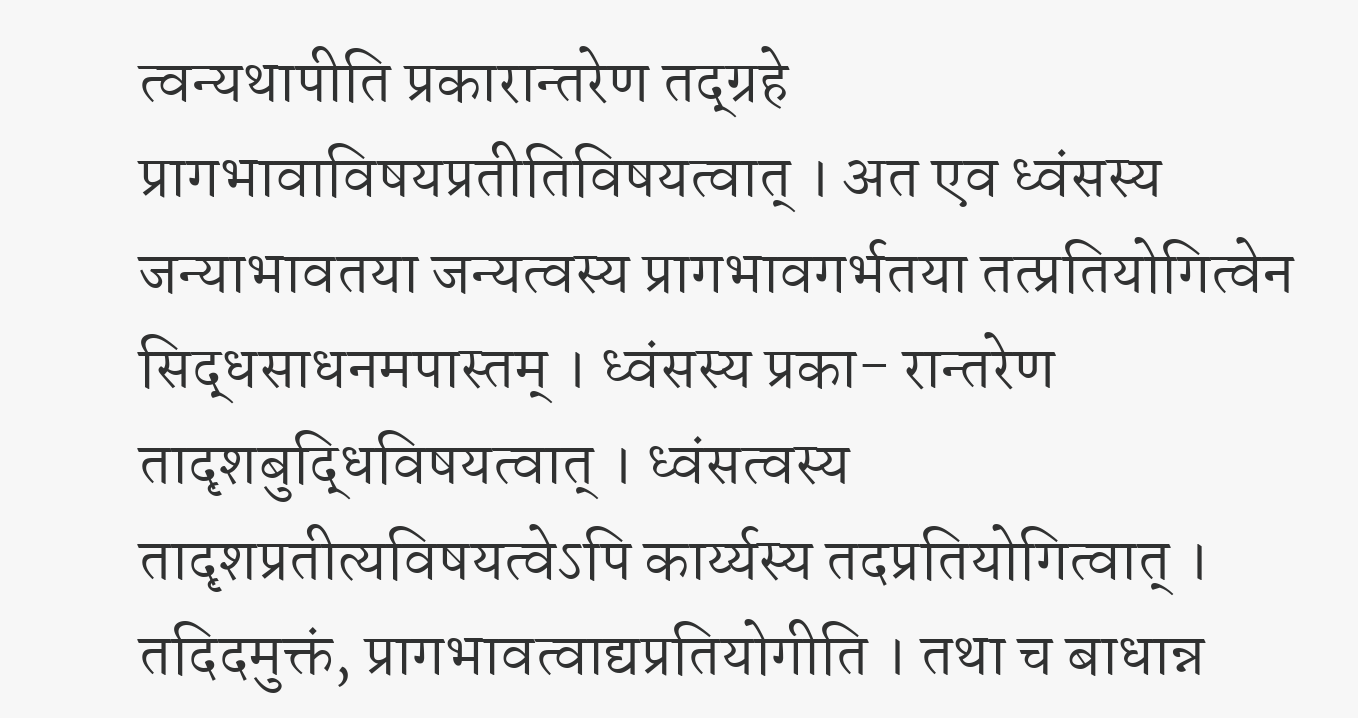त्वन्यथापीति प्रकारान्तरेण तद्ग्रहे प्रागभावाविषयप्रतीतिविषयत्वात् । अत एव ध्वंसस्य जन्याभावतया जन्यत्वस्य प्रागभावगर्भतया तत्प्रतियोगित्वेन सिद्धसाधनमपास्तम् । ध्वंसस्य प्रका- रान्तरेण तादृशबुद्धिविषयत्वात् । ध्वंसत्वस्य तादृशप्रतीत्यविषयत्वेऽपि कार्य्यस्य तदप्रतियोगित्वात् । तदिदमुक्तं, प्रागभावत्वाद्यप्रतियोगीति । तथा च बाधान्न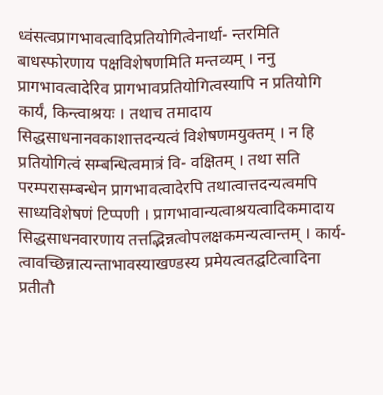ध्वंसत्वप्रागभावत्वादिप्रतियोगित्वेनार्था- न्तरमिति बाधस्फोरणाय पक्षविशेषणमिति मन्तव्यम् । ननु प्रागभावत्वादेरिव प्रागभावप्रतियोगित्वस्यापि न प्रतियोगि कार्यं, किन्त्वाश्रयः । तथाच तमादाय सिद्धसाधनानवकाशात्तदन्यत्वं विशेषणमयुक्तम् । न हि प्रतियोगित्वं सम्बन्धित्वमात्रं वि- वक्षितम् । तथा सति परम्परासम्बन्धेन प्रागभावत्वादेरपि तथात्वात्तदन्यत्वमपि साध्यविशेषणं टिप्पणी । प्रागभावान्यत्वाश्रयत्वादिकमादाय सिद्धसाधनवारणाय तत्तद्भिन्नत्वोपलक्षकमन्यत्वान्तम् । कार्य- त्वावच्छिन्नात्यन्ताभावस्याखण्डस्य प्रमेयत्वतद्घटित्वादिना प्रतीतौ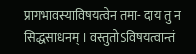प्रागभावस्याविषयत्वेन तमा- दाय तु न सिद्धसाधनम् । वस्तुतोऽविषयत्वान्तं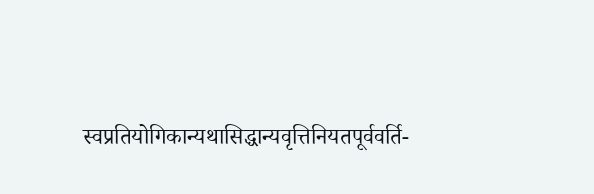स्वप्रतियोगिकान्यथासिद्धान्यवृत्तिनियतपूर्ववर्ति-